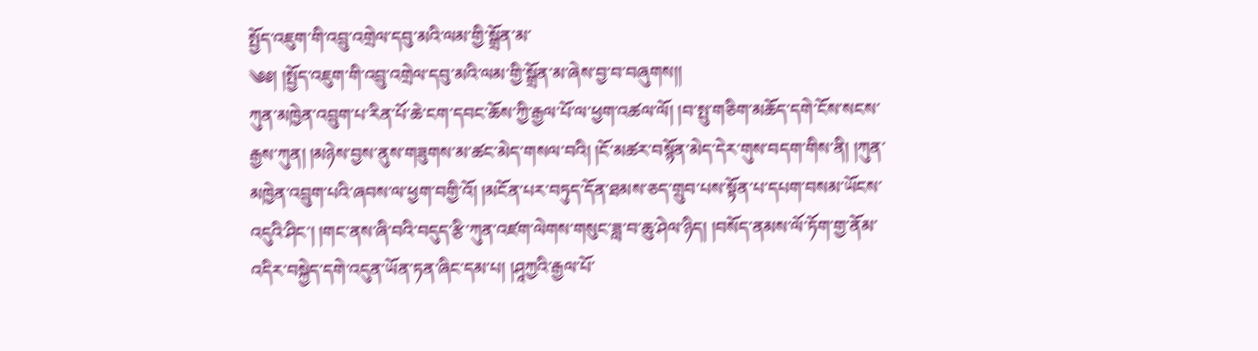སྤྱོད་འཇུག་གི་འབྲུ་འགྲེལ་དབུ་མའི་ལམ་གྱི་སྒྲོན་མ་
༄༅། །སྤྱོད་འཇུག་གི་འབྲུ་འགྲེལ་དབུ་མའི་ལམ་གྱི་སྒྲོན་མ་ཞེས་བྱ་བ་བཞུགས།།
ཀུན་མཁྱེན་འབྲུག་པ་རིན་པོ་ཆེ་ངག་དབང་ཆོས་ཀྱི་རྒྱལ་པོ་ལ་ཕྱག་འཚལ་ལོ། །བ་སྤུ་གཅིག་མཆོད་དགེ་ངོས་སངས་རྒྱས་ཀུན། །མཉེས་བྱས་ནུས་གཟུགས་མ་ཚང་མེད་གསལ་བའི། །ངོ་མཚར་བསྙོན་མེད་དེར་གུས་བདག་གིས་ནི། །ཀུན་མཁྱེན་འབྲུག་པའི་ཞབས་ལ་ཕྱག་བགྱི་འོ། །མངོན་པར་བཏུད་དོན་ཐམས་ཅད་གྲུབ་པས་སྟོན་པ་དཔག་བསམ་ཡོངས་འདུའི་ཤིང་། །གང་ནས་ཞི་བའི་བདུད་རྩི་ཀུན་འཛག་ལེགས་གསུང་ཟླ་བ་ཆུ་ཤེལ་ཉིད། །བསོད་ནམས་ལོ་ཏོག་གྱ་ནོམ་འདིར་བསྐྱེད་དགེ་འདུན་ཡོན་ཏན་ཞིང་དམ་པ། །ཤཱཀྱའི་རྒྱལ་པོ་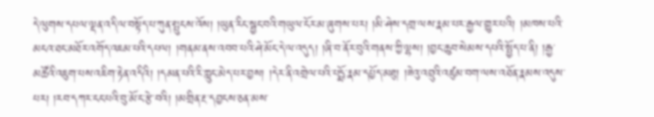དེ་ལུགས་དཔལ་ལྡན་འདི་ལ་བསྟོད་པ་ཀུན་སྤུངས་འོས། །ཡུན་རིང་སྦྱང་བའི་གཡུལ་ངོར་མ་ཞུགས་པར། །མི་ཤེས་དགྲ་ལས་རྣམ་པར་རྒྱལ་གྱུར་པའི། །མཁས་པའི་མངའ་ཐང་མཐོར་འགོད་འཇམ་པའི་དཔལ། །གནམ་ནས་འབབ་པའི་ཤེ་མོང་དེ་ལ་འདུད། །ཞི་བ་ནོར་བུའི་གནས་ཀྱི་ལྷས། །བྱང་ཆུབ་སེམས་དཔའི་སྤྱོད་པ་ནི། །རྒྱ་མཚོའི་འཇུག་པས་འཇིག་རྟེན་འདིའི། །དམན་པའི་རི་ཀླུང་མེད་པར་བྱས། །དེར་ནི་འགྲེལ་པའི་པདྨོ་རྣམ་དཔྱོད་མཐུ། །ཟེའུ་འབྲུའི་འཛུམ་བག་ལས་འཐོན་རྣམས་འདུས་པར། །རབ་དཀར་ངང་པའི་བུ་མོ་ང་རྩེ་བའི། །མགྲིན་རྔ་དབྱངས་ཅན་མས་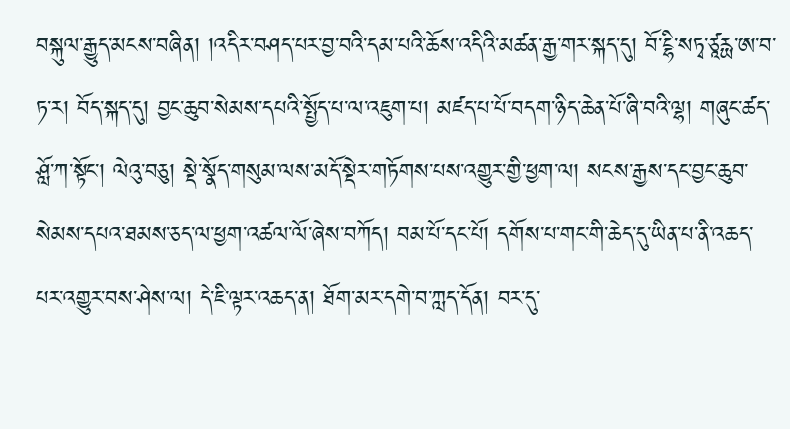བསྐུལ་རྒྱུད་མངས་བཞིན། །འདིར་བཤད་པར་བྱ་བའི་དམ་པའི་ཆོས་འདིའི་མཚན་རྒྱ་གར་སྐད་དུ། བོ་ངྷི་སཏྭ་ཙཱརྻ་ཨ་བ་ཏ་ར། བོད་སྐད་དུ། བྱང་ཆུབ་སེམས་དཔའི་སྤྱོད་པ་ལ་འཇུག་པ། མཛད་པ་པོ་བདག་ཉིད་ཆེན་པོ་ཞི་བའི་ལྷ། གཞུང་ཚད་ཤློ་ཀ་སྟོང་། ལེའུ་བཅུ། སྡེ་སྣོད་གསུམ་ལས་མདོ་སྡེར་གཏོགས་པས་འགྱུར་གྱི་ཕྱག་ལ། སངས་རྒྱས་དང་བྱང་ཆུབ་སེམས་དཔའ་ཐམས་ཅད་ལ་ཕྱག་འཚལ་ལོ་ཞེས་བཀོད། བམ་པོ་དང་པོ། དགོས་པ་གང་གི་ཆེད་དུ་ཡིན་པ་ནི་འཆད་པར་འགྱུར་བས་ཤེས་ལ། དེ་ཇི་ལྟར་འཆད་ན། ཐོག་མར་དགེ་བ་ཀླད་དོན། བར་དུ་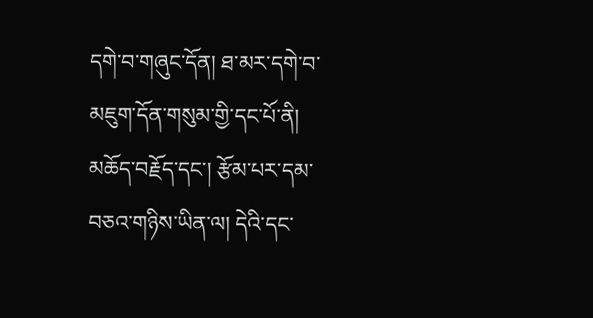དགེ་བ་གཞུང་དོན། ཐ་མར་དགེ་བ་མཇུག་དོན་གསུམ་གྱི་དང་པོ་ནི། མཆོད་བརྗོད་དང་། རྩོམ་པར་དམ་བཅའ་གཉིས་ཡིན་ལ། དེའི་དང་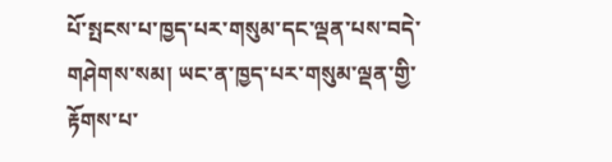པོ་སྤངས་པ་ཁྱད་པར་གསུམ་དང་ལྡན་པས་བདེ་གཤེགས་སམ། ཡང་ན་ཁྱད་པར་གསུམ་ལྡན་གྱི་རྟོགས་པ་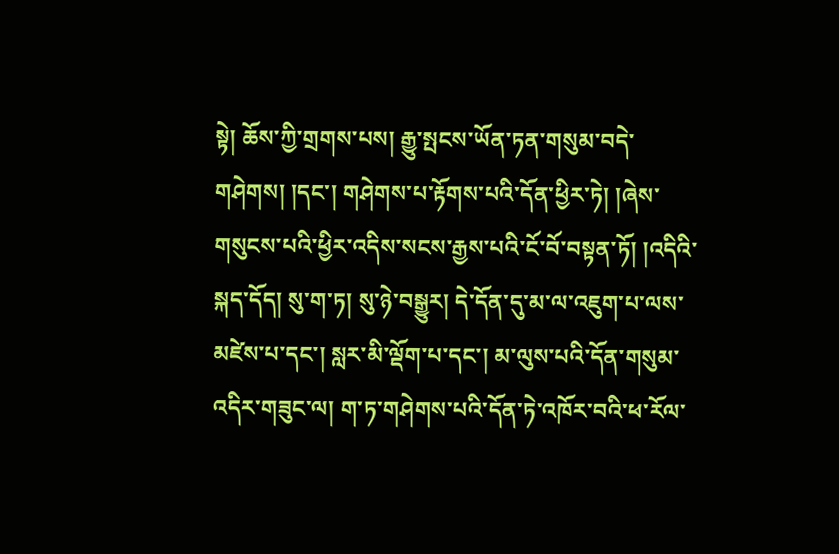སྟེ། ཆོས་ཀྱི་གྲགས་པས། རྒྱུ་སྤངས་ཡོན་ཏན་གསུམ་བདེ་གཤེགས། །དང་། གཤེགས་པ་རྟོགས་པའི་དོན་ཕྱིར་ཏེ། །ཞེས་གསུངས་པའི་ཕྱིར་འདིས་སངས་རྒྱས་པའི་ངོ་བོ་བསྟན་ཏོ། །འདིའི་སྐད་དོད། སུ་ག་ཏ། སུ་ཉེ་བསྒྱུར། དེ་དོན་དུ་མ་ལ་འཇུག་པ་ལས་མཛེས་པ་དང་། སླར་མི་ལྡོག་པ་དང་། མ་ལུས་པའི་དོན་གསུམ་འདིར་གཟུང་ལ། ག་ཏ་གཤེགས་པའི་དོན་ཏེ་འཁོར་བའི་ཕ་རོལ་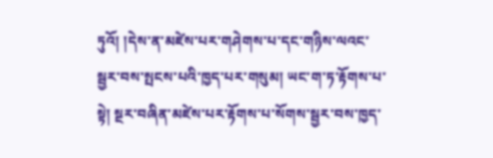ཏུའོ། །དེས་ན་མཛེས་པར་གཤེགས་པ་དང་གཉིས་ལའང་སྦྱར་བས་སྤངས་པའི་ཁྱད་པར་གསུམ། ཡང་ག་ཏ་རྟོགས་པ་སྟེ། སྔར་བཞིན་མཛེས་པར་རྟོགས་པ་སོགས་སྦྱར་བས་ཁྱད་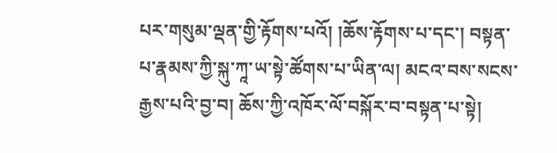པར་གསུམ་ལྡན་གྱི་རྟོགས་པའོ། །ཆོས་རྟོགས་པ་དང་། བསྟན་པ་རྣམས་ཀྱི་སྐུ་ཀཱ་ཡ་སྟེ་ཚོགས་པ་ཡིན་ལ། མངའ་བས་སངས་རྒྱས་པའི་བྱ་བ། ཆོས་ཀྱི་འཁོར་ལོ་བསྐོར་བ་བསྟན་པ་སྟེ།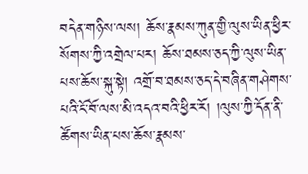བདེན་གཉིས་ལས། ཆོས་རྣམས་ཀུན་གྱི་ལུས་ཡིན་ཕྱིར་སོགས་ཀྱི་འགྲེལ་པར། ཆོས་ཐམས་ཅད་ཀྱི་ལུས་ཡིན་པས་ཆོས་སྐུ་སྟེ། འགྲོ་བ་ཐམས་ཅད་དེ་བཞིན་གཤེགས་པའི་ངོ་བོ་ལས་མི་འདའ་བའི་ཕྱིར་རོ། །ལུས་ཀྱི་དོན་ནི་ཚོགས་ཡིན་པས་ཆོས་རྣམས་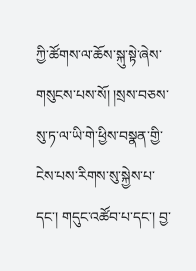ཀྱི་ཚོགས་ལ་ཆོས་སྐུ་སྟེ་ཞེས་གསུངས་པས་སོ། །སྲས་བཅས་སུ་ཏ་ལ་ཡི་གེ་ཕྱིས་བསྣན་གྱི་ངེས་པས་རིགས་སུ་སྐྱེས་པ་དང་། གདུང་འཚོབ་པ་དང་། བྱ་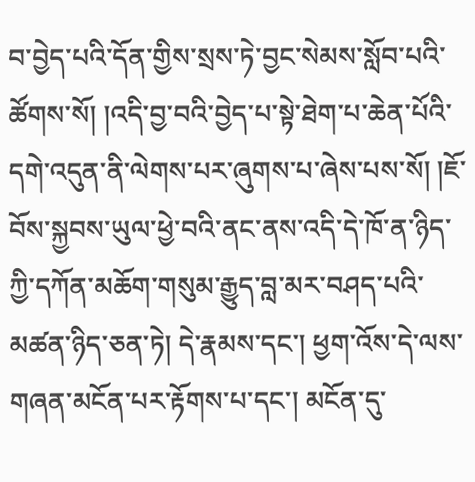བ་བྱེད་པའི་དོན་གྱིས་སྲས་ཏེ་བྱང་སེམས་སློབ་པའི་ཚོགས་སོ། །འདི་བྱ་བའི་བྱེད་པ་སྟེ་ཐེག་པ་ཆེན་པོའི་དགེ་འདུན་ནི་ལེགས་པར་ཞུགས་པ་ཞེས་པས་སོ། །ཇོ་བོས་སྐྱབས་ཡུལ་ཕྱེ་བའི་ནང་ནས་འདི་དེ་ཁོ་ན་ཉིད་ཀྱི་དཀོན་མཆོག་གསུམ་རྒྱུད་བླ་མར་བཤད་པའི་མཚན་ཉིད་ཅན་ཏེ། དེ་རྣམས་དང་། ཕྱག་འོས་དེ་ལས་གཞན་མངོན་པར་རྟོགས་པ་དང་། མངོན་དུ་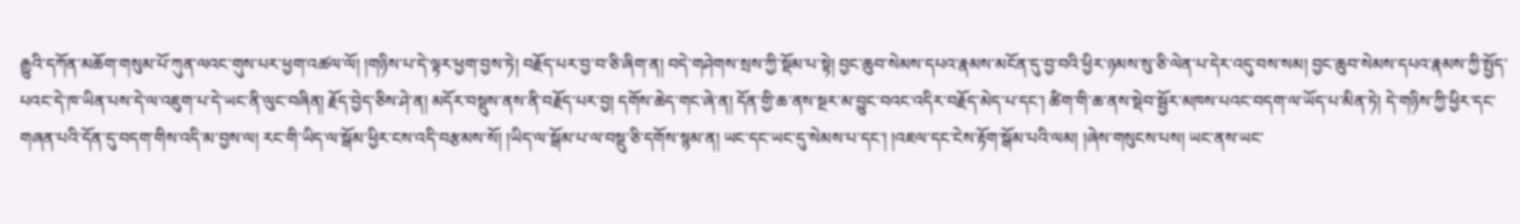རྒྱུའི་དཀོན་མཆོག་གསུམ་པོ་ཀུན་ལའང་གུས་པར་ཕྱག་འཚལ་ལོ། །གཉིས་པ་དེ་ལྟར་ཕྱག་བྱས་ཏེ། བརྗོད་པར་བྱ་བ་ཅི་ཞིག་ན། བདེ་གཤེགས་སྲས་ཀྱི་སྡོམ་པ་སྟེ། བྱང་ཆུབ་སེམས་དཔའ་རྣམས་མངོན་དུ་བྱ་བའི་ཕྱིར་ཉམས་སུ་ཅི་ལེན་པ་དེར་འདུ་བས་སམ། བྱང་ཆུབ་སེམས་དཔའ་རྣམས་ཀྱི་སྤྱོད་པའང་དེ་ཁ་ཡིན་པས་དེ་ལ་འཇུག་པ་དེ་ཡང་ནི་ལུང་བཞིན། རྗོད་བྱེད་ཅིས་ཤེ་ན། མདོར་བསྡུས་ནས་ནི་བརྗོད་པར་བྱ། དགོས་ཆེད་གང་ཞེ་ན། དོན་གྱི་ཆ་ནས་སྔར་མ་བྱུང་བའང་འདིར་བརྗོད་མེད་པ་དང་། ཚིག་གི་ཆ་ནས་སྡེབ་སྦྱོར་མཁས་པའང་བདག་ལ་ཡོད་པ་མིན་ཏེ། དེ་གཉིས་ཀྱི་ཕྱིར་དང་གཞན་པའི་དོན་དུ་བདག་གིས་འདི་མ་བྱས་ལ། རང་གི་ཡིད་ལ་སྒོམ་ཕྱིར་ངས་འདི་བརྩམས་སོ། །ཡིད་ལ་སྒོམ་པ་ལ་བསྡུ་ཅི་དགོས་སྙམ་ན། ཡང་དང་ཡང་དུ་སེམས་པ་དང་། །འཇལ་དང་ངེས་རྟོག་སྒོམ་པའི་ལམ། །ཞེས་གསུངས་པས། ཡང་ནས་ཡང་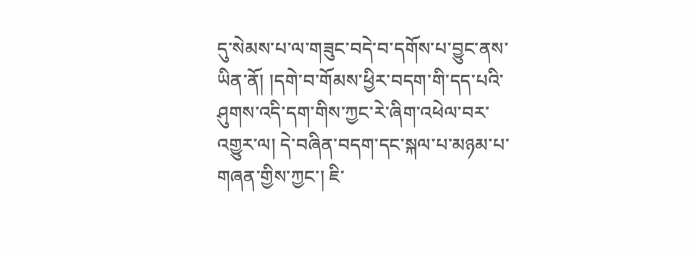དུ་སེམས་པ་ལ་གཟུང་བདེ་བ་དགོས་པ་བྱུང་ནས་ཡིན་ནོ། །དགེ་བ་གོམས་ཕྱིར་བདག་གི་དད་པའི་ཤུགས་འདི་དག་གིས་ཀྱང་རེ་ཞིག་འཕེལ་བར་འགྱུར་ལ། དེ་བཞིན་བདག་དང་སྐལ་པ་མཉམ་པ་གཞན་གྱིས་ཀྱང་། ཇི་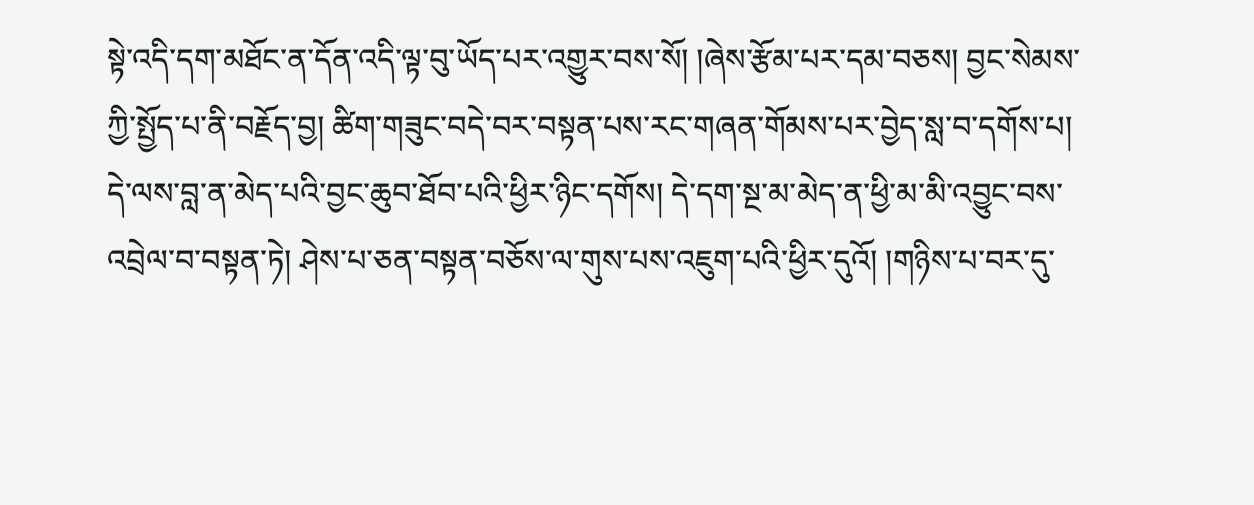སྟེ་འདི་དག་མཐོང་ན་དོན་འདི་ལྟ་བུ་ཡོད་པར་འགྱུར་བས་སོ། །ཞེས་རྩོམ་པར་དམ་བཅས། བྱང་སེམས་ཀྱི་སྤྱོད་པ་ནི་བརྗོད་བྱ། ཚིག་གཟུང་བདེ་བར་བསྟན་པས་རང་གཞན་གོམས་པར་བྱེད་སླ་བ་དགོས་པ། དེ་ལས་བླ་ན་མེད་པའི་བྱང་ཆུབ་ཐོབ་པའི་ཕྱིར་ཉིང་དགོས། དེ་དག་སྔ་མ་མེད་ན་ཕྱི་མ་མི་འབྱུང་བས་འབྲེལ་བ་བསྟན་ཏེ། ཤེས་པ་ཅན་བསྟན་བཅོས་ལ་གུས་པས་འཇུག་པའི་ཕྱིར་དུའོ། །གཉིས་པ་བར་དུ་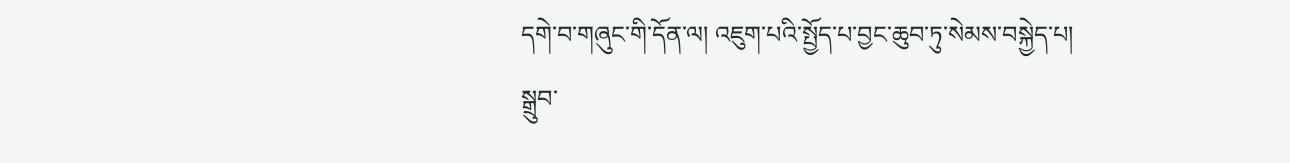དགེ་བ་གཞུང་གི་དོན་ལ། འཇུག་པའི་སྤྱོད་པ་བྱང་ཆུབ་ཏུ་སེམས་བསྐྱེད་པ། སྒྲུབ་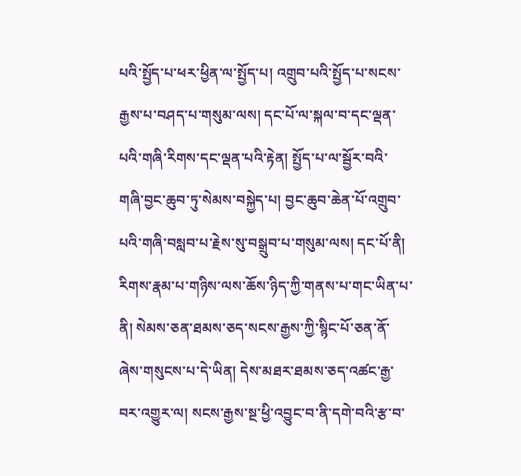པའི་སྤྱོད་པ་ཕར་ཕྱིན་ལ་སྤྱོད་པ། འགྲུབ་པའི་སྤྱོད་པ་སངས་རྒྱས་པ་བཤད་པ་གསུམ་ལས། དང་པོ་ལ་སྐལ་བ་དང་ལྡན་པའི་གཞི་རིགས་དང་ལྡན་པའི་རྟེན། སྤྱོད་པ་ལ་སྦྱོར་བའི་གཞི་བྱང་ཆུབ་ཏུ་སེམས་བསྐྱེད་པ། བྱང་ཆུབ་ཆེན་པོ་འགྲུབ་པའི་གཞི་བསླབ་པ་རྗེས་སུ་བསྒྲུབ་པ་གསུམ་ལས། དང་པོ་ནི། རིགས་རྣམ་པ་གཉིས་ལས་ཆོས་ཉིད་ཀྱི་གནས་པ་གང་ཡིན་པ་ནི། སེམས་ཅན་ཐམས་ཅད་སངས་རྒྱས་ཀྱི་སྙིང་པོ་ཅན་ནོ་ཞེས་གསུངས་པ་དེ་ཡིན། དེས་མཐར་ཐམས་ཅད་འཚང་རྒྱ་བར་འགྱུར་ལ། སངས་རྒྱས་སྔ་ཕྱི་འབྱུང་བ་ནི་དགེ་བའི་རྩ་བ་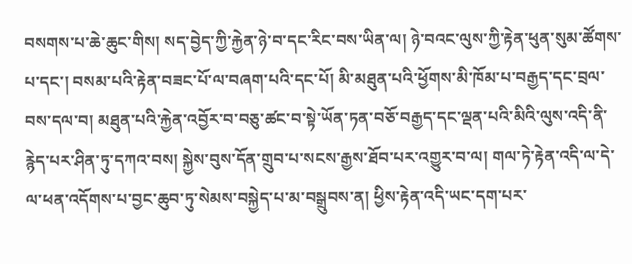བསགས་པ་ཆེ་ཆུང་གིས། སད་བྱེད་ཀྱི་རྐྱེན་ཉེ་བ་དང་རིང་བས་ཡིན་ལ། ཉེ་བའང་ལུས་ཀྱི་རྟེན་ཕུན་སུམ་ཚོགས་པ་དང་། བསམ་པའི་རྟེན་བཟང་པོ་ལ་བཞག་པའི་དང་པོ། མི་མཐུན་པའི་ཕྱོགས་མི་ཁོམ་པ་བརྒྱད་དང་བྲལ་བས་དལ་བ། མཐུན་པའི་རྐྱེན་འབྱོར་བ་བཅུ་ཚང་བ་སྟེ་ཡོན་ཏན་བཅོ་བརྒྱད་དང་ལྡན་པའི་མིའི་ལུས་འདི་ནི་རྙེད་པར་ཤིན་ཏུ་དཀའ་བས། སྐྱེས་བུས་དོན་གྲུབ་པ་སངས་རྒྱས་ཐོབ་པར་འགྱུར་བ་ལ། གལ་ཏེ་རྟེན་འདི་ལ་དེ་ལ་ཕན་འདོགས་པ་བྱང་ཆུབ་ཏུ་སེམས་བསྐྱེད་པ་མ་བསྒྲུབས་ན། ཕྱིས་རྟེན་འདི་ཡང་དག་པར་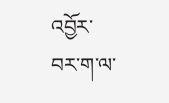འབྱོར་བར་ག་ལ་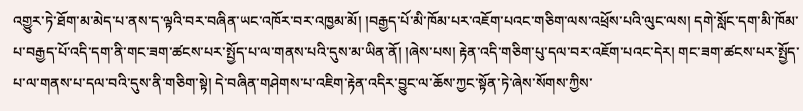འགྱུར་ཏེ་ཐོག་མ་མེད་པ་ནས་ད་ལྟའི་བར་བཞིན་ཡང་འཁོར་བར་འཁྱམ་མོ། །བརྒྱད་པོ་མི་ཁོམ་པར་འཇོག་པའང་གཅིག་ལས་འཕྲོས་པའི་ལུང་ལས། དགེ་སློང་དག་མི་ཁོམ་པ་བརྒྱད་པོ་འདི་དག་ནི་གང་ཟག་ཚངས་པར་སྤྱོད་པ་ལ་གནས་པའི་དུས་མ་ཡིན་ནོ། །ཞེས་པས། རྟེན་འདི་གཅིག་པུ་དལ་བར་འཇོག་པའང་དེར། གང་ཟག་ཚངས་པར་སྤྱོད་པ་ལ་གནས་པ་དལ་བའི་དུས་ནི་གཅིག་སྟེ། དེ་བཞིན་གཤེགས་པ་འཇིག་རྟེན་འདིར་བྱུང་ལ་ཆོས་ཀྱང་སྟོན་ཏེ་ཞེས་སོགས་ཀྱིས་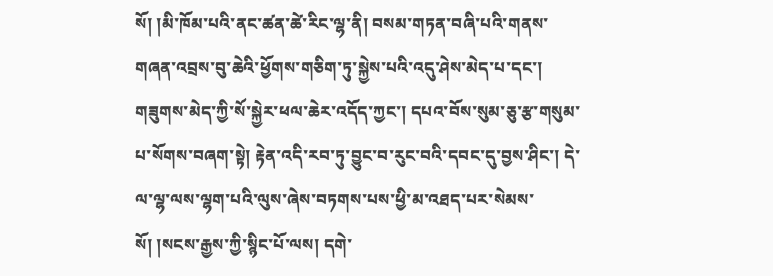སོ། །མི་ཁོམ་པའི་ནང་ཚན་ཚེ་རིང་ལྷ་ནི། བསམ་གཏན་བཞི་པའི་གནས་གཞན་འབྲས་བུ་ཆེའི་ཕྱོགས་གཅིག་ཏུ་སྐྱེས་པའི་འདུ་ཤེས་མེད་པ་དང་། གཟུགས་མེད་ཀྱི་སོ་སྐྱེར་ཕལ་ཆེར་འདོད་ཀྱང་། དཔའ་བོས་སུམ་ཅུ་རྩ་གསུམ་པ་སོགས་བཞག་སྟེ། རྟེན་འདི་རབ་ཏུ་བྱུང་བ་རུང་བའི་དབང་དུ་བྱས་ཤིང་། དེ་ལ་ལྷ་ལས་ལྷག་པའི་ལུས་ཞེས་བཏགས་པས་ཕྱི་མ་འཐད་པར་སེམས་སོ། །སངས་རྒྱས་ཀྱི་སྙིང་པོ་ལས། དགེ་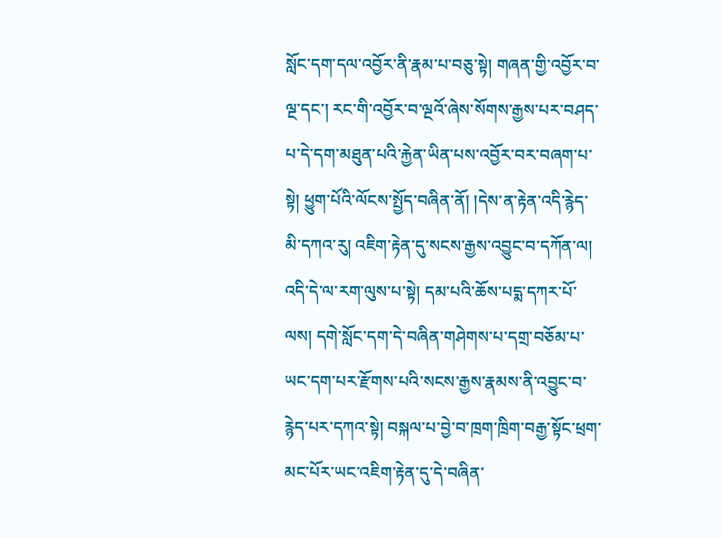སློང་དག་དལ་འབྱོར་ནི་རྣམ་པ་བཅུ་སྟེ། གཞན་གྱི་འབྱོར་བ་ལྔ་དང་། རང་གི་འབྱོར་བ་ལྔའོ་ཞེས་སོགས་རྒྱས་པར་བཤད་པ་དེ་དག་མཐུན་པའི་རྐྱེན་ཡིན་པས་འབྱོར་བར་བཞག་པ་སྟེ། ཕྱུག་པོའི་ལོངས་སྤྱོད་བཞིན་ནོ། །དེས་ན་རྟེན་འདི་རྙེད་མི་དཀའ་རུ། འཇིག་རྟེན་དུ་སངས་རྒྱས་འབྱུང་བ་དཀོན་ལ། འདི་དེ་ལ་རག་ལུས་པ་སྟེ། དམ་པའི་ཆོས་པདྨ་དཀར་པོ་ལས། དགེ་སློང་དག་དེ་བཞིན་གཤེགས་པ་དགྲ་བཅོམ་པ་ཡང་དག་པར་རྫོགས་པའི་སངས་རྒྱས་རྣམས་ནི་འབྱུང་བ་རྙེད་པར་དཀའ་སྟེ། བསྐལ་པ་བྱེ་བ་ཁྲག་ཁྲིག་བརྒྱ་སྟོང་ཕྲག་མང་པོར་ཡང་འཇིག་རྟེན་དུ་དེ་བཞིན་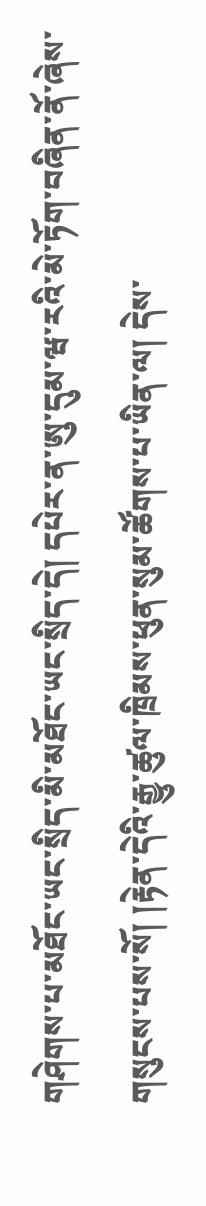གཤེགས་པ་མཐོང་ཡང་སྲིད་མི་མཐོང་ཡང་སྲིད་དེ། དཔེར་ན་ཨུ་དུམ་ཝ་རའི་མེ་ཏོག་བཞིན་ནོ་ཞེས་གསུངས་པས་སོ། །རྟེན་དེའི་རྒྱུ་ཚུལ་ཁྲིམས་ཕུན་སུམ་ཚོགས་པ་ཡིན་ལ། དེས་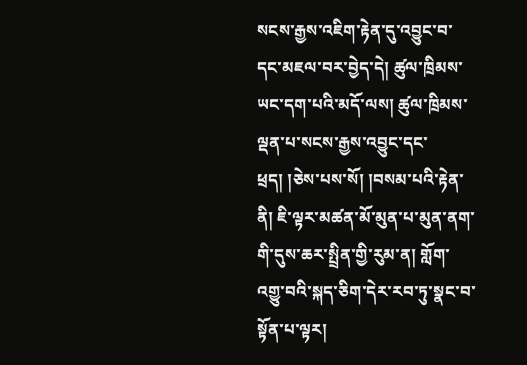སངས་རྒྱས་འཇིག་རྟེན་དུ་འབྱུང་བ་དང་མཇལ་བར་བྱེད་དེ། ཚུལ་ཁྲིམས་ཡང་དག་པའི་མདོ་ལས། ཚུལ་ཁྲིམས་ལྡན་པ་སངས་རྒྱས་འབྱུང་དང་ཕྲད། །ཅེས་པས་སོ། །བསམ་པའི་རྟེན་ནི། ཇི་ལྟར་མཚན་མོ་མུན་པ་མུན་ནག་གི་དུས་ཆར་སྤྲིན་གྱི་རུམ་ན། གློག་འགྱུ་བའི་སྐད་ཅིག་དེར་རབ་ཏུ་སྣང་བ་སྟོན་པ་ལྟར།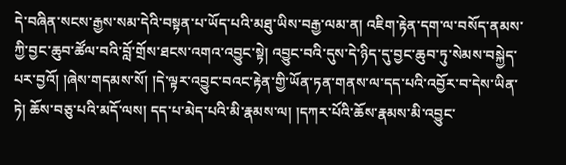དེ་བཞིན་སངས་རྒྱས་སམ་དེའི་བསྟན་པ་ཡོད་པའི་མཐུ་ཡིས་བརྒྱ་ལམ་ན། འཇིག་རྟེན་དག་ལ་བསོད་ནམས་ཀྱི་བྱང་ཆུབ་ཚོལ་བའི་བློ་གྲོས་ཐངས་འགའ་འབྱུང་སྟེ། འབྱུང་བའི་དུས་དེ་ཉིད་དུ་བྱང་ཆུབ་ཏུ་སེམས་བསྐྱེད་པར་བྱའོ། །ཞེས་གདམས་སོ། །དེ་ལྟར་འབྱུང་བའང་རྟེན་གྱི་ཡོན་ཏན་གནས་ལ་དད་པའི་འབྱོར་བ་དེས་ཡིན་ཏེ། ཆོས་བཅུ་པའི་མདོ་ལས། དད་པ་མེད་པའི་མི་རྣམས་ལ། །དཀར་པོའི་ཆོས་རྣམས་མི་འབྱུང་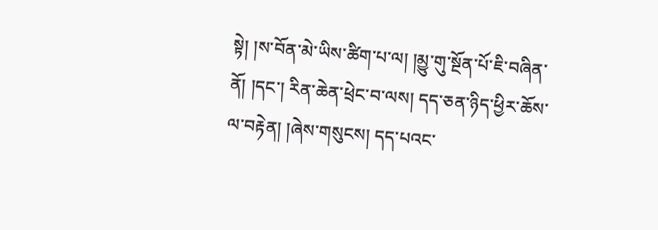སྟེ། །ས་བོན་མེ་ཡིས་ཚིག་པ་ལ། །མྱུ་གུ་སྔོན་པོ་ཇི་བཞིན་ནོ། །དང་། རིན་ཆེན་ཕྲེང་བ་ལས། དད་ཅན་ཉིད་ཕྱིར་ཆོས་ལ་བརྟེན། །ཞེས་གསུངས། དད་པའང་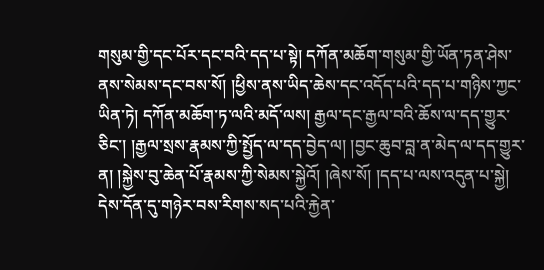གསུམ་གྱི་དང་པོར་དང་བའི་དད་པ་སྟེ། དཀོན་མཆོག་གསུམ་གྱི་ཡོན་ཏན་ཤེས་ནས་སེམས་དང་བས་སོ། །ཕྱིས་ནས་ཡིད་ཆེས་དང་འདོད་པའི་དད་པ་གཉིས་ཀྱང་ཡིན་ཏེ། དཀོན་མཆོག་ཏ་ལའི་མདོ་ལས། རྒྱལ་དང་རྒྱལ་བའི་ཆོས་ལ་དད་གྱུར་ཅིང་། །རྒྱལ་སྲས་རྣམས་ཀྱི་སྤྱོད་ལ་དད་བྱེད་ལ། །བྱང་ཆུབ་བླ་ན་མེད་ལ་དད་གྱུར་ན། །སྐྱེས་བུ་ཆེན་པོ་རྣམས་ཀྱི་སེམས་སྐྱེའོ། །ཞེས་སོ། །དད་པ་ལས་འདུན་པ་སྐྱེ། དེས་དོན་དུ་གཉེར་བས་རིགས་སད་པའི་རྐྱེན་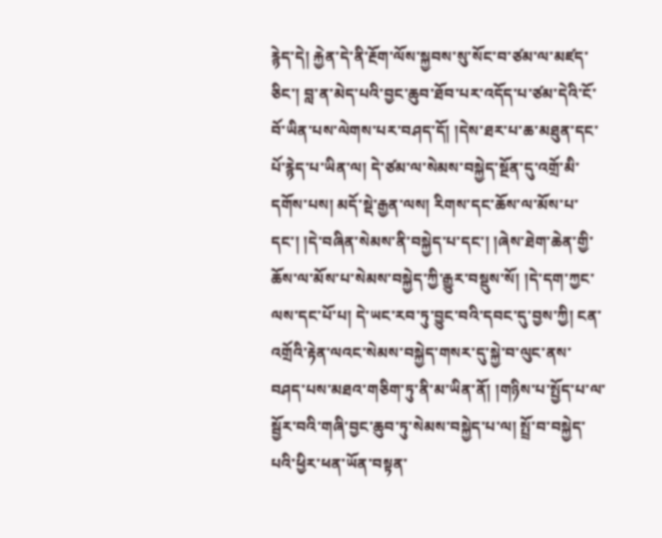རྙེད་དེ། རྐྱེན་དེ་ནི་རྔོག་ལོས་སྐྱབས་སུ་སོང་བ་ཙམ་ལ་མཛད་ཅིང་། བླ་ན་མེད་པའི་བྱང་ཆུབ་ཐོབ་པར་འདོད་པ་ཙམ་དེའི་ངོ་བོ་ཡིན་པས་ལེགས་པར་བཤད་དོ། །དེས་ཐར་པ་ཆ་མཐུན་དང་པོ་རྙེད་པ་ཡིན་ལ། དེ་ཙམ་ལ་སེམས་བསྐྱེད་སྔོན་དུ་འགྲོ་མི་དགོས་པས། མདོ་སྡེ་རྒྱན་ལས། རིགས་དང་ཆོས་ལ་མོས་པ་དང་། །དེ་བཞིན་སེམས་ནི་བསྐྱེད་པ་དང་། །ཞེས་ཐེག་ཆེན་གྱི་ཆོས་ལ་མོས་པ་སེམས་བསྐྱེད་ཀྱི་རྒྱུར་བསྡུས་སོ། །དེ་དག་ཀྱང་ལས་དང་པོ་པ། དེ་ཡང་རབ་ཏུ་བྱུང་བའི་དབང་དུ་བྱས་ཀྱི། ངན་འགྲོའི་རྟེན་ལའང་སེམས་བསྐྱེད་གསར་དུ་སྐྱེ་བ་ལུང་ནས་བཤད་པས་མཐའ་གཅིག་ཏུ་ནི་མ་ཡིན་ནོ། །གཉིས་པ་སྤྱོད་པ་ལ་སྦྱོར་བའི་གཞི་བྱང་ཆུབ་ཏུ་སེམས་བསྐྱེད་པ་ལ། སྤྲོ་བ་བསྐྱེད་པའི་ཕྱིར་ཕན་ཡོན་བསྟན་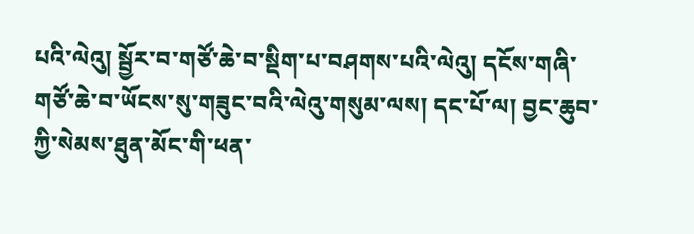པའི་ལེའུ། སྦྱོར་བ་གཙོ་ཆེ་བ་སྡིག་པ་བཤགས་པའི་ལེའུ། དངོས་གཞི་གཙོ་ཆེ་བ་ཡོངས་སུ་གཟུང་བའི་ལེའུ་གསུམ་ལས། དང་པོ་ལ། བྱང་ཆུབ་ཀྱི་སེམས་ཐུན་མོང་གི་ཕན་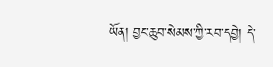ཡོན། བྱང་ཆུབ་སེམས་ཀྱི་རབ་དབྱེ། དེ་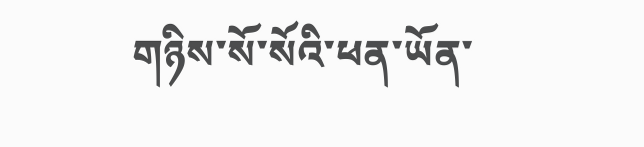གཉིས་སོ་སོའི་ཕན་ཡོན་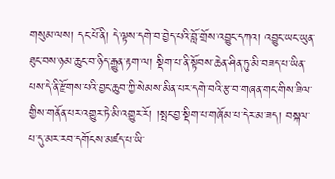གསུམ་ལས། དང་པོ་ནི། དེ་ལྟས་དགེ་བ་བྱེད་པའི་བློ་གྲོས་འབྱུང་དཀའ། འབྱུང་ཡང་ཡུན་ཐུང་བས་ཉམ་ཆུང་བ་ཉིད་རྒྱུན་རྟག་ལ། སྡིག་པ་ནི་སྟོབས་ཆེན་ཤིན་ཏུ་མི་བཟད་པ་ཡིན་པས་དེ་ནི་རྫོགས་པའི་བྱང་ཆུབ་ཀྱི་སེམས་མིན་པར་དགེ་བའི་རྩ་བ་གཞན་གང་གིས་ཟིལ་གྱིས་གནོན་པར་འགྱུར་ཏེ་མི་འགྱུར་རོ། །སྤང་བྱ་སྡིག་པ་གཞོམ་པ་དེར་མ་ཟད། བསྐལ་པ་དུ་མར་རབ་དགོངས་མཛད་པ་ཡི་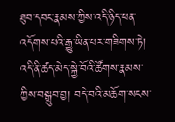ཐུབ་དབང་རྣམས་ཀྱིས་འདི་ཉིད་ཕན་འདོགས་པའི་རྒྱུ་ཡིན་པར་གཟིགས་ཏེ། འདི་ནི་ཚད་མེད་སྐྱེ་བོའི་ཚོགས་རྣམས་ཀྱིས་བསྒྲུབ་བྱ། བདེ་བའི་མཆོག་སངས་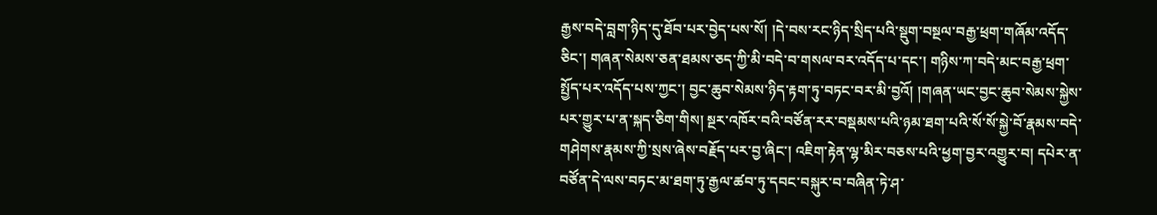རྒྱས་བདེ་བླག་ཉིད་དུ་ཐོབ་པར་བྱེད་པས་སོ། །དེ་བས་རང་ཉིད་སྲིད་པའི་སྡུག་བསྔལ་བརྒྱ་ཕྲག་གཞོམ་འདོད་ཅིང་། གཞན་སེམས་ཅན་ཐམས་ཅད་ཀྱི་མི་བདེ་བ་གསལ་བར་འདོད་པ་དང་། གཉིས་ཀ་བདེ་མང་བརྒྱ་ཕྲག་སྤྱོད་པར་འདོད་པས་ཀྱང་། བྱང་ཆུབ་སེམས་ཉིད་རྟག་ཏུ་བཏང་བར་མི་བྱའོ། །གཞན་ཡང་བྱང་ཆུབ་སེམས་སྐྱེས་པར་གྱུར་པ་ན་སྐད་ཅིག་གིས། སྔར་འཁོར་བའི་བཙོན་རར་བསྡམས་པའི་ཉམ་ཐག་པའི་སོ་སོ་སྐྱེ་བོ་རྣམས་བདེ་གཤེགས་རྣམས་ཀྱི་སྲས་ཞེས་བརྗོད་པར་བྱ་ཞིང་། འཇིག་རྟེན་ལྷ་མིར་བཅས་པའི་ཕྱག་བྱར་འགྱུར་བ། དཔེར་ན་བཙོན་དེ་ལས་བཏང་མ་ཐག་ཏུ་རྒྱལ་ཚབ་ཏུ་དབང་བསྐུར་བ་བཞིན་ཏེ་ཤ་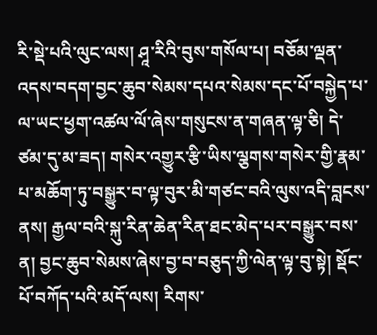རི་སྡེ་པའི་ལུང་ལས། ཤཱ་རིའི་བུས་གསོལ་པ། བཅོམ་ལྡན་འདས་བདག་བྱང་ཆུབ་སེམས་དཔའ་སེམས་དང་པོ་བསྐྱེད་པ་ལ་ཡང་ཕྱག་འཚལ་ལོ་ཞེས་གསུངས་ན་གཞན་ལྟ་ཅི། དེ་ཙམ་དུ་མ་ཟད། གསེར་འགྱུར་རྩི་ཡིས་ལྕགས་གསེར་གྱི་རྣམ་པ་མཆོག་ཏུ་བསྒྱུར་བ་ལྟ་བུར་མི་གཙང་བའི་ལུས་འདི་བླངས་ནས། རྒྱལ་བའི་སྐུ་རིན་ཆེན་རིན་ཐང་མེད་པར་བསྒྱུར་བས་ན། བྱང་ཆུབ་སེམས་ཞེས་བྱ་བ་བཅུད་ཀྱི་ལེན་ལྟ་བུ་སྟེ། སྡོང་པོ་བཀོད་པའི་མདོ་ལས། རིགས་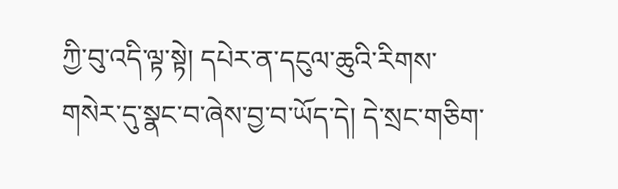ཀྱི་བུ་འདི་ལྟ་སྟེ། དཔེར་ན་དངུལ་ཆུའི་རིགས་གསེར་དུ་སྣང་བ་ཞེས་བྱ་བ་ཡོད་དེ། དེ་སྲང་གཅིག་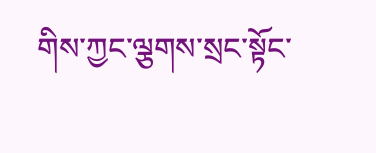གིས་ཀྱང་ལྕགས་སྲང་སྟོང་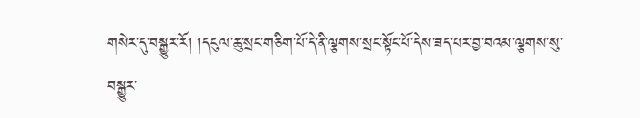གསེར་དུ་བསྒྱུར་རོ། །དངུལ་ཆུ་སྲང་གཅིག་པོ་དེ་ནི་ལྕགས་སྲང་སྟོང་པོ་དེས་ཟད་པར་བྱ་བའམ་ལྕགས་སུ་བསྒྱུར་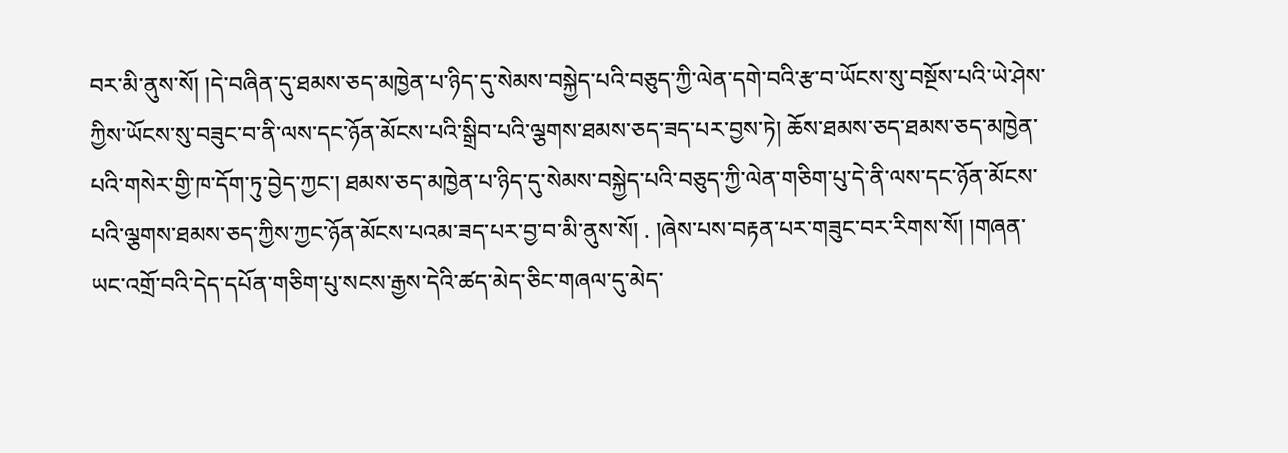བར་མི་ནུས་སོ། །དེ་བཞིན་དུ་ཐམས་ཅད་མཁྱེན་པ་ཉིད་དུ་སེམས་བསྐྱེད་པའི་བཅུད་ཀྱི་ལེན་དགེ་བའི་རྩ་བ་ཡོངས་སུ་བསྔོས་པའི་ཡེ་ཤེས་ཀྱིས་ཡོངས་སུ་བཟུང་བ་ནི་ལས་དང་ཉོན་མོངས་པའི་སྒྲིབ་པའི་ལྕགས་ཐམས་ཅད་ཟད་པར་བྱས་ཏེ། ཆོས་ཐམས་ཅད་ཐམས་ཅད་མཁྱེན་པའི་གསེར་གྱི་ཁ་དོག་ཏུ་བྱེད་ཀྱང་། ཐམས་ཅད་མཁྱེན་པ་ཉིད་དུ་སེམས་བསྐྱེད་པའི་བཅུད་ཀྱི་ལེན་གཅིག་པུ་དེ་ནི་ལས་དང་ཉོན་མོངས་པའི་ལྕགས་ཐམས་ཅད་ཀྱིས་ཀྱང་ཉོན་མོངས་པའམ་ཟད་པར་བྱ་བ་མི་ནུས་སོ། . །ཞེས་པས་བརྟན་པར་གཟུང་བར་རིགས་སོ། །གཞན་ཡང་འགྲོ་བའི་དེད་དཔོན་གཅིག་པུ་སངས་རྒྱས་དེའི་ཚད་མེད་ཅིང་གཞལ་དུ་མེད་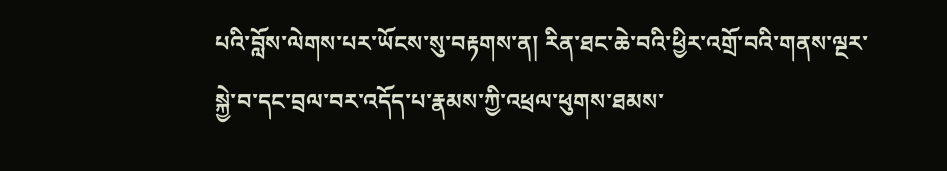པའི་བློས་ལེགས་པར་ཡོངས་སུ་བརྟགས་ན། རིན་ཐང་ཆེ་བའི་ཕྱིར་འགྲོ་བའི་གནས་ལྔར་སྐྱེ་བ་དང་བྲལ་བར་འདོད་པ་རྣམས་ཀྱི་འཕྲལ་ཕུགས་ཐམས་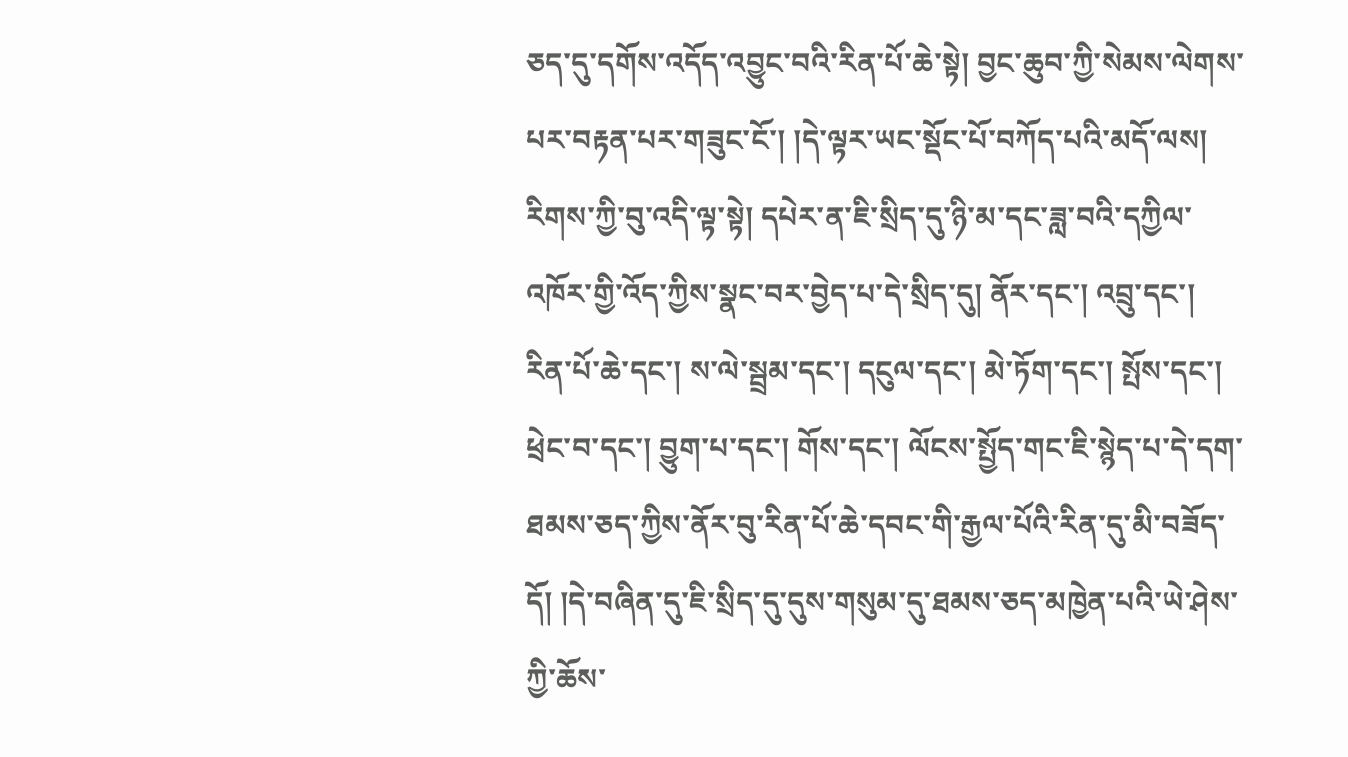ཅད་དུ་དགོས་འདོད་འབྱུང་བའི་རིན་པོ་ཆེ་སྟེ། བྱང་ཆུབ་ཀྱི་སེམས་ལེགས་པར་བརྟན་པར་གཟུང་ངོ་། །དེ་ལྟར་ཡང་སྡོང་པོ་བཀོད་པའི་མདོ་ལས། རིགས་ཀྱི་བུ་འདི་ལྟ་སྟེ། དཔེར་ན་ཇི་སྲིད་དུ་ཉི་མ་དང་ཟླ་བའི་དཀྱིལ་འཁོར་གྱི་འོད་ཀྱིས་སྣང་བར་བྱེད་པ་དེ་སྲིད་དུ། ནོར་དང་། འབྲུ་དང་། རིན་པོ་ཆེ་དང་། ས་ལེ་སྦྲམ་དང་། དངུལ་དང་། མེ་ཏོག་དང་། སྤོས་དང་། ཕྲེང་བ་དང་། བྱུག་པ་དང་། གོས་དང་། ལོངས་སྤྱོད་གང་ཇི་སྙེད་པ་དེ་དག་ཐམས་ཅད་ཀྱིས་ནོར་བུ་རིན་པོ་ཆེ་དབང་གི་རྒྱལ་པོའི་རིན་དུ་མི་བཟོད་དོ། །དེ་བཞིན་དུ་ཇི་སྲིད་དུ་དུས་གསུམ་དུ་ཐམས་ཅད་མཁྱེན་པའི་ཡེ་ཤེས་ཀྱི་ཆོས་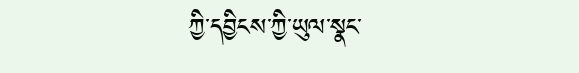ཀྱི་དབྱིངས་ཀྱི་ཡུལ་སྣང་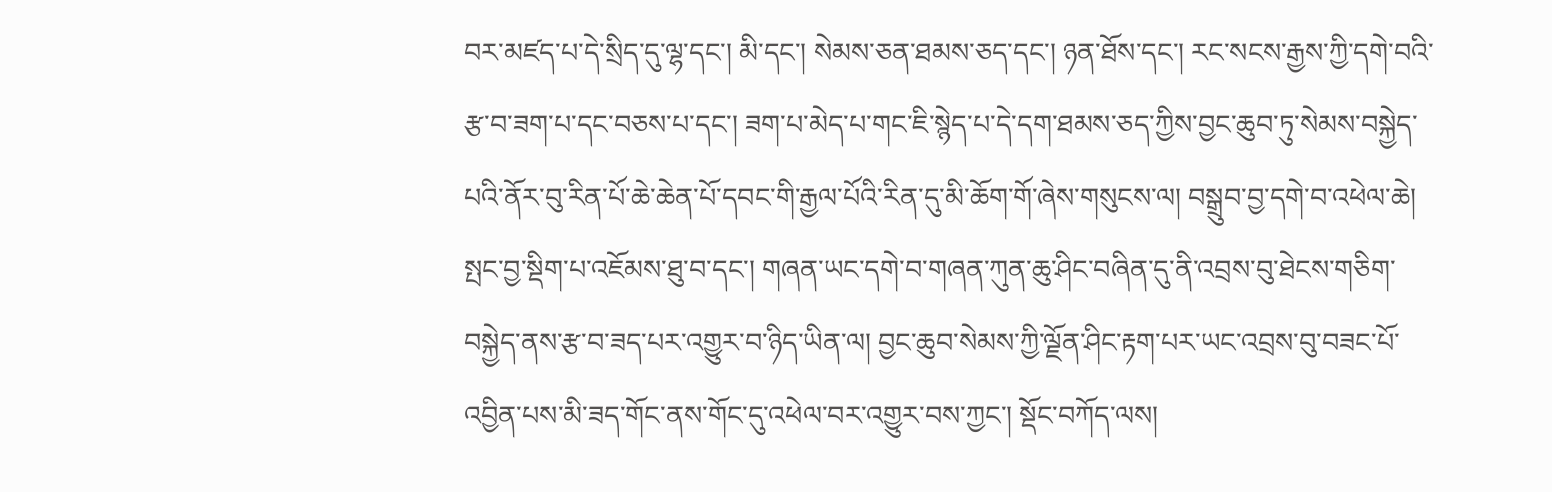བར་མཛད་པ་དེ་སྲིད་དུ་ལྷ་དང་། མི་དང་། སེམས་ཅན་ཐམས་ཅད་དང་། ཉན་ཐོས་དང་། རང་སངས་རྒྱས་ཀྱི་དགེ་བའི་རྩ་བ་ཟག་པ་དང་བཅས་པ་དང་། ཟག་པ་མེད་པ་གང་ཇི་སྙེད་པ་དེ་དག་ཐམས་ཅད་ཀྱིས་བྱང་ཆུབ་ཏུ་སེམས་བསྐྱེད་པའི་ནོར་བུ་རིན་པོ་ཆེ་ཆེན་པོ་དབང་གི་རྒྱལ་པོའི་རིན་དུ་མི་ཆོག་གོ་ཞེས་གསུངས་ལ། བསྒྲུབ་བྱ་དགེ་བ་འཕེལ་ཆེ། སྤང་བྱ་སྡིག་པ་འཇོམས་ཐུ་བ་དང་། གཞན་ཡང་དགེ་བ་གཞན་ཀུན་ཆུ་ཤིང་བཞིན་དུ་ནི་འབྲས་བུ་ཐེངས་གཅིག་བསྐྱེད་ནས་རྩ་བ་ཟད་པར་འགྱུར་བ་ཉིད་ཡིན་ལ། བྱང་ཆུབ་སེམས་ཀྱི་ལྗོན་ཤིང་རྟག་པར་ཡང་འབྲས་བུ་བཟང་པོ་འབྱིན་པས་མི་ཟད་གོང་ནས་གོང་དུ་འཕེལ་བར་འགྱུར་བས་ཀྱང་། སྡོང་བཀོད་ལས།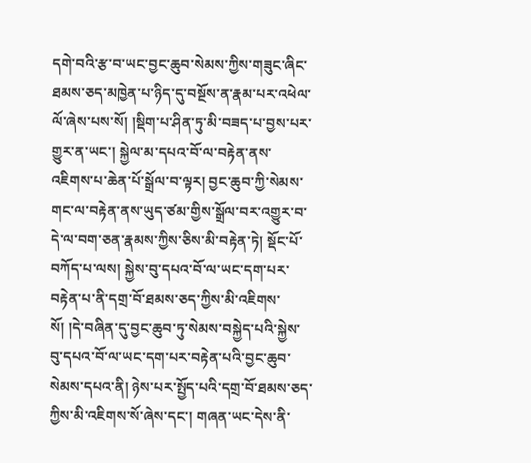དགེ་བའི་རྩ་བ་ཡང་བྱང་ཆུབ་སེམས་ཀྱིས་གཟུང་ཞིང་ཐམས་ཅད་མཁྱེན་པ་ཉིད་དུ་བསྔོས་ན་རྣམ་པར་འཕེལ་ལོ་ཞེས་པས་སོ། །སྡིག་པ་ཤིན་ཏུ་མི་བཟད་པ་བྱས་པར་གྱུར་ན་ཡང་། སྐྱེལ་མ་དཔའ་བོ་ལ་བརྟེན་ནས་འཇིགས་པ་ཆེན་པོ་སྒྲོལ་བ་ལྟར། བྱང་ཆུབ་ཀྱི་སེམས་གང་ལ་བརྟེན་ནས་ཡུད་ཙམ་གྱིས་སྒྲོལ་བར་འགྱུར་བ་དེ་ལ་བག་ཅན་རྣམས་ཀྱིས་ཅིས་མི་བརྟེན་ཏེ། སྡོང་པོ་བཀོད་པ་ལས། སྐྱེས་བུ་དཔའ་བོ་ལ་ཡང་དག་པར་བརྟེན་པ་ནི་དགྲ་བོ་ཐམས་ཅད་ཀྱིས་མི་འཇིགས་སོ། །དེ་བཞིན་དུ་བྱང་ཆུབ་ཏུ་སེམས་བསྐྱེད་པའི་སྐྱེས་བུ་དཔའ་བོ་ལ་ཡང་དག་པར་བརྟེན་པའི་བྱང་ཆུབ་སེམས་དཔའ་ནི། ཉེས་པར་སྤྱོད་པའི་དགྲ་བོ་ཐམས་ཅད་ཀྱིས་མི་འཇིགས་སོ་ཞེས་དང་། གཞན་ཡང་དེས་ནི་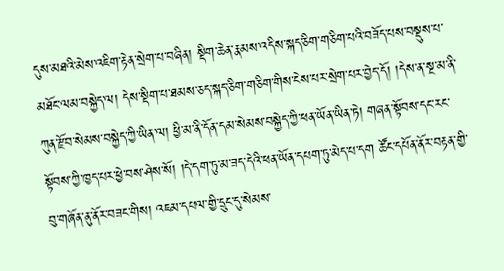དུས་མཐའི་མེས་འཇིག་རྟེན་སྲེག་པ་བཞིན། སྡིག་ཆེན་རྣམས་འདིས་སྐད་ཅིག་གཅིག་པའི་བཟོད་པས་བསྡུས་པ་མཐོང་ལམ་བསྐྱེད་ལ། དེས་སྡིག་པ་ཐམས་ཅད་སྐད་ཅིག་གཅིག་གིས་ངེས་པར་སྲེག་པར་བྱེད་དོ། །དེས་ན་སྔ་མ་ནི་ཀུན་རྫོབ་སེམས་བསྐྱེད་ཀྱི་ཡིན་ལ། ཕྱི་མ་ནི་དོན་དམ་སེམས་བསྐྱེད་ཀྱི་ཕན་ཡོན་ཡིན་ཏེ། གཞན་སྟོབས་དང་རང་སྟོབས་ཀྱི་ཁྱད་པར་ཕྱེ་བས་ཤེས་སོ། །དེ་དག་ཏུ་མ་ཟད་དེའི་ཕན་ཡོན་དཔག་ཏུ་མེད་པ་དག ཚོང་དཔོན་ནོར་བརྟན་གྱི་བུ་གཞོན་ནུ་ནོར་བཟང་གིས། འཇམ་དཔལ་གྱི་དྲུང་དུ་སེམས་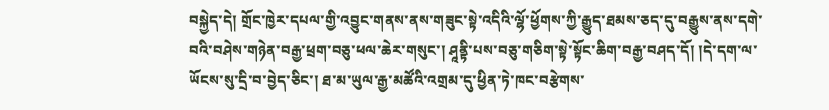བསྐྱེད་དེ། གྲོང་ཁྱེར་དཔལ་གྱི་འབྱུང་གནས་ནས་གཟུང་སྟེ་འདིའི་ལྷོ་ཕྱོགས་ཀྱི་རྒྱུད་ཐམས་ཅད་དུ་བརྒྱུས་ནས་དགེ་བའི་བཤེས་གཉེན་བརྒྱ་ཕྲག་བཅུ་ཕལ་ཆེར་གསུང་། ཤཱནྟི་པས་བཅུ་གཅིག་སྟེ་སྟོང་ཆིག་བརྒྱ་བཤད་དོ། །དེ་དག་ལ་ཡོངས་སུ་དྲི་བ་བྱེད་ཅིང་། ཐ་མ་ཡུལ་རྒྱ་མཚོའི་འགྲམ་དུ་ཕྱིན་ཏེ་ཁང་བརྩེགས་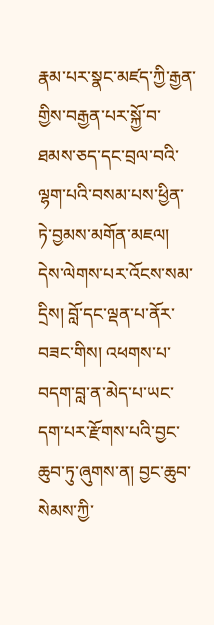རྣམ་པར་སྣང་མཛད་ཀྱི་རྒྱན་གྱིས་བརྒྱན་པར་སྐྱོ་བ་ཐམས་ཅད་དང་བྲལ་བའི་ལྷག་པའི་བསམ་པས་ཕྱིན་ཏེ་བྱམས་མགོན་མཇལ། དེས་ལེགས་པར་འོངས་སམ་དྲིས། བློ་དང་ལྡན་པ་ནོར་བཟང་གིས། འཕགས་པ་བདག་བླ་ན་མེད་པ་ཡང་དག་པར་རྫོགས་པའི་བྱང་ཆུབ་ཏུ་ཞུགས་ན། བྱང་ཆུབ་སེམས་ཀྱི་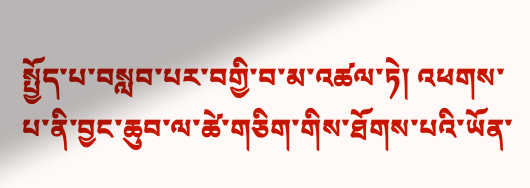སྤྱོད་པ་བསླབ་པར་བགྱི་བ་མ་འཚལ་ཏེ། འཕགས་པ་ནི་བྱང་ཆུབ་ལ་ཚེ་གཅིག་གིས་ཐོགས་པའི་ཡོན་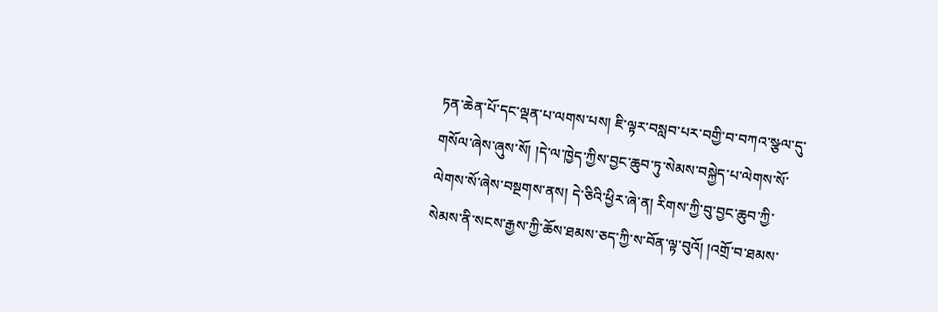ཏན་ཆེན་པོ་དང་ལྡན་པ་ལགས་པས། ཇི་ལྟར་བསླབ་པར་བགྱི་བ་བཀའ་སྩལ་དུ་གསོལ་ཞེས་ཞུས་སོ། །དེ་ལ་ཁྱེད་ཀྱིས་བྱང་ཆུབ་ཏུ་སེམས་བསྐྱེད་པ་ལེགས་སོ་ལེགས་སོ་ཞེས་བསྔགས་ནས། དེ་ཅིའི་ཕྱིར་ཞེ་ན། རིགས་ཀྱི་བུ་བྱང་ཆུབ་ཀྱི་སེམས་ནི་སངས་རྒྱས་ཀྱི་ཆོས་ཐམས་ཅད་ཀྱི་ས་བོན་ལྟ་བུའོ། །འགྲོ་བ་ཐམས་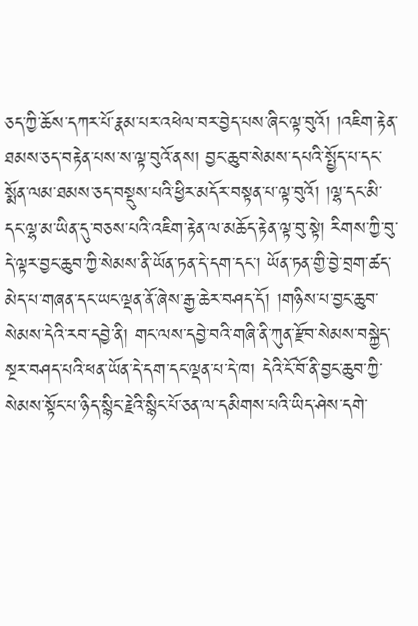ཅད་ཀྱི་ཆོས་དཀར་པོ་རྣམ་པར་འཕེལ་བར་བྱེད་པས་ཞིང་ལྟ་བུའོ། །འཇིག་རྟེན་ཐམས་ཅད་བརྟེན་པས་ས་ལྟ་བུའོ་ནས། བྱང་ཆུབ་སེམས་དཔའི་སྤྱོད་པ་དང་སྨོན་ལམ་ཐམས་ཅད་བསྡུས་པའི་ཕྱིར་མདོར་བསྟན་པ་ལྟ་བུའོ། །ལྷ་དང་མི་དང་ལྷ་མ་ཡིན་དུ་བཅས་པའི་འཇིག་རྟེན་ལ་མཆོད་རྟེན་ལྟ་བུ་སྟེ། རིགས་ཀྱི་བུ་དེ་ལྟར་བྱང་ཆུབ་ཀྱི་སེམས་ནི་ཡོན་ཏན་དེ་དག་དང་། ཡོན་ཏན་གྱི་བྱེ་བྲག་ཚད་མེད་པ་གཞན་དང་ཡང་ལྡན་ནོ་ཞེས་རྒྱ་ཆེར་བཤད་དོ། །གཉིས་པ་བྱང་ཆུབ་སེམས་དེའི་རབ་དབྱེ་ནི། གང་ལས་དབྱེ་བའི་གཞི་ནི་ཀུན་རྫོབ་སེམས་བསྐྱེད་སྔར་བཤད་པའི་ཕན་ཡོན་དེ་དག་དང་ལྡན་པ་དེ་ཁ། དེའི་ངོ་བོ་ནི་བྱང་ཆུབ་ཀྱི་སེམས་སྟོང་པ་ཉིད་སྙིང་རྗེའི་སྙིང་པོ་ཅན་ལ་དམིགས་པའི་ཡིད་ཤེས་དགེ་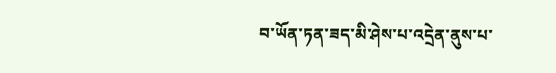བ་ཡོན་ཏན་ཟད་མི་ཤེས་པ་འདྲེན་ནུས་པ་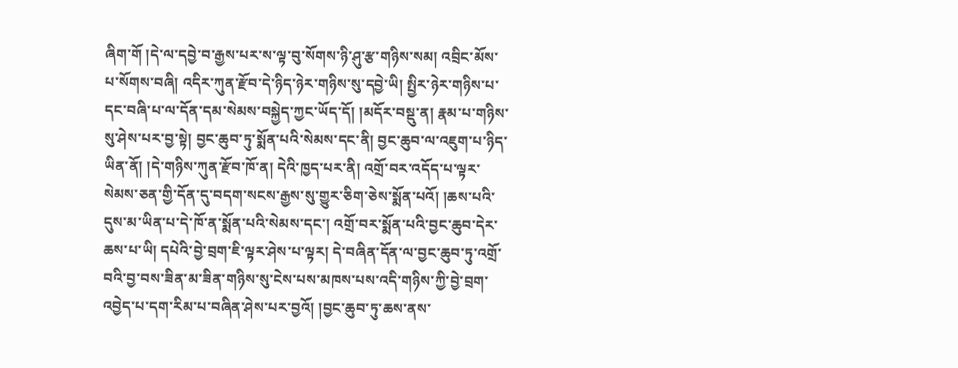ཞིག་གོ །དེ་ལ་དབྱེ་བ་རྒྱས་པར་ས་ལྟ་བུ་སོགས་ཉི་ཤུ་རྩ་གཉིས་སམ། འབྲིང་མོས་པ་སོགས་བཞི། འདིར་ཀུན་རྫོབ་དེ་ཉིད་ཉེར་གཉིས་སུ་དབྱེ་ཡི། སྤྱིར་ཉེར་གཉིས་པ་དང་བཞི་པ་ལ་དོན་དམ་སེམས་བསྐྱེད་ཀྱང་ཡོད་དོ། །མདོར་བསྡུ་ན། རྣམ་པ་གཉིས་སུ་ཤེས་པར་བྱ་སྟེ། བྱང་ཆུབ་ཏུ་སྨོན་པའི་སེམས་དང་ནི། བྱང་ཆུབ་ལ་འཇུག་པ་ཉིད་ཡིན་ནོ། །དེ་གཉིས་ཀུན་རྫོབ་ཁོ་ན། དེའི་ཁྱད་པར་ནི། འགྲོ་བར་འདོད་པ་ལྟར་སེམས་ཅན་གྱི་དོན་དུ་བདག་སངས་རྒྱས་སུ་གྱུར་ཅིག་ཅེས་སྨོན་པའོ། །ཆས་པའི་དུས་མ་ཡིན་པ་དེ་ཁོ་ན་སྨོན་པའི་སེམས་དང་། འགྲོ་བར་སྨོན་པའི་བྱང་ཆུབ་དེར་ཆས་པ་ཡི། དཔེའི་བྱེ་བྲག་ཇི་ལྟར་ཤེས་པ་ལྟར། དེ་བཞིན་དོན་ལ་བྱང་ཆུབ་ཏུ་འགྲོ་བའི་བྱ་བས་ཟིན་མ་ཟིན་གཉིས་སུ་ངེས་པས་མཁས་པས་འདི་གཉིས་ཀྱི་བྱེ་བྲག་འབྱེད་པ་དག་རིམ་པ་བཞིན་ཤེས་པར་བྱའོ། །བྱང་ཆུབ་ཏུ་ཆས་ནས་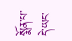སྨོན་པ་དེ་ཡང་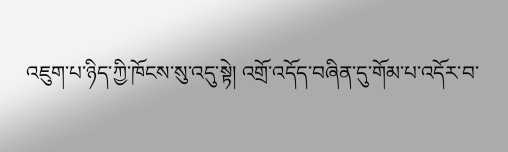འཇུག་པ་ཉིད་ཀྱི་ཁོངས་སུ་འདུ་སྟེ། འགྲོ་འདོད་བཞིན་དུ་གོམ་པ་འདོར་བ་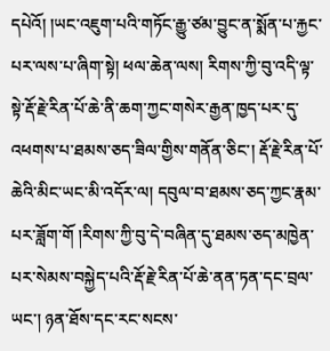དཔེའོ། །ཡང་འཇུག་པའི་གཏོང་རྒྱུ་ཙམ་བྱུང་ན་སྨོན་པ་རྐྱང་པར་ལས་པ་ཞིག་སྟེ། ཕལ་ཆེན་ལས། རིགས་ཀྱི་བུ་འདི་ལྟ་སྟེ་རྡོ་རྗེ་རིན་པོ་ཆེ་ནི་ཆག་ཀྱང་གསེར་རྒྱན་ཁྱད་པར་དུ་འཕགས་པ་ཐམས་ཅད་ཟིལ་གྱིས་གནོན་ཅིང་། རྡོ་རྗེ་རིན་པོ་ཆེའི་མིང་ཡང་མི་འདོར་ལ། དབུལ་བ་ཐམས་ཅད་ཀྱང་རྣམ་པར་ཟློག་གོ །རིགས་ཀྱི་བུ་དེ་བཞིན་དུ་ཐམས་ཅད་མཁྱེན་པར་སེམས་བསྐྱེད་པའི་རྡོ་རྗེ་རིན་པོ་ཆེ་ནན་ཏན་དང་བྲལ་ཡང་། ཉན་ཐོས་དང་རང་སངས་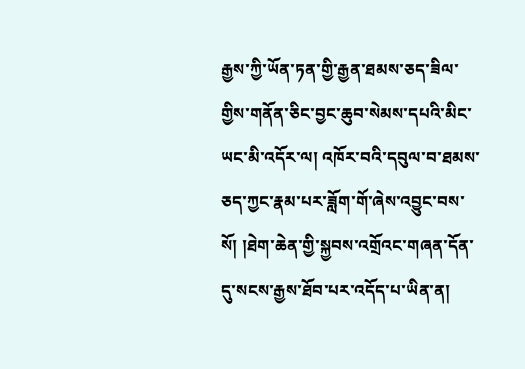རྒྱས་ཀྱི་ཡོན་ཏན་གྱི་རྒྱན་ཐམས་ཅད་ཟིལ་གྱིས་གནོན་ཅིང་བྱང་ཆུབ་སེམས་དཔའི་མིང་ཡང་མི་འདོར་ལ། འཁོར་བའི་དབུལ་བ་ཐམས་ཅད་ཀྱང་རྣམ་པར་ཟློག་གོ་ཞེས་འབྱུང་བས་སོ། །ཐེག་ཆེན་གྱི་སྐྱབས་འགྲོའང་གཞན་དོན་དུ་སངས་རྒྱས་ཐོབ་པར་འདོད་པ་ཡིན་ན།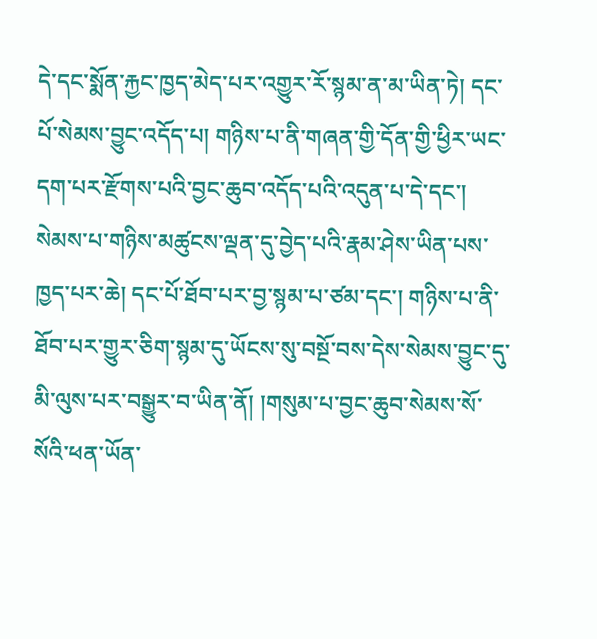དེ་དང་སྨོན་རྐྱང་ཁྱད་མེད་པར་འགྱུར་རོ་སྙམ་ན་མ་ཡིན་ཏེ། དང་པོ་སེམས་བྱུང་འདོད་པ། གཉིས་པ་ནི་གཞན་གྱི་དོན་གྱི་ཕྱིར་ཡང་དག་པར་རྫོགས་པའི་བྱང་ཆུབ་འདོད་པའི་འདུན་པ་དེ་དང་། སེམས་པ་གཉིས་མཚུངས་ལྡན་དུ་བྱེད་པའི་རྣམ་ཤེས་ཡིན་པས་ཁྱད་པར་ཆེ། དང་པོ་ཐོབ་པར་བྱ་སྙམ་པ་ཙམ་དང་། གཉིས་པ་ནི་ཐོབ་པར་གྱུར་ཅིག་སྙམ་དུ་ཡོངས་སུ་བསྔོ་བས་དེས་སེམས་བྱུང་དུ་མི་ལུས་པར་བསྒྱུར་བ་ཡིན་ནོ། །གསུམ་པ་བྱང་ཆུབ་སེམས་སོ་སོའི་ཕན་ཡོན་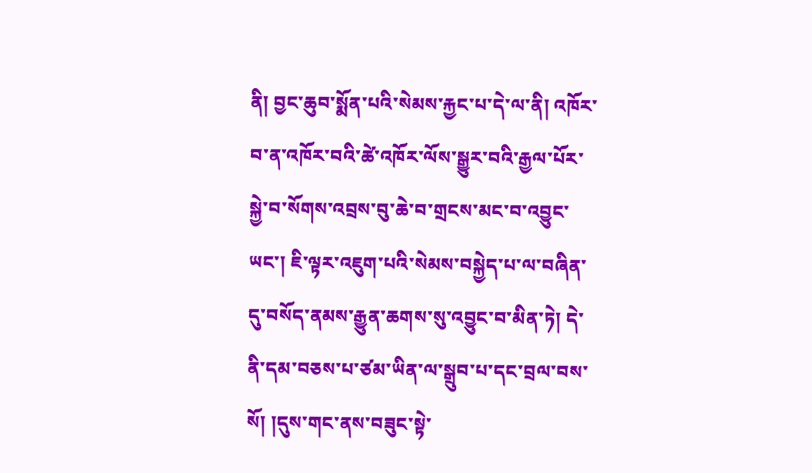ནི། བྱང་ཆུབ་སྨོན་པའི་སེམས་རྐྱང་པ་དེ་ལ་ནི། འཁོར་བ་ན་འཁོར་བའི་ཚེ་འཁོར་ལོས་སྒྱུར་བའི་རྒྱལ་པོར་སྐྱེ་བ་སོགས་འབྲས་བུ་ཆེ་བ་གྲངས་མང་བ་འབྱུང་ཡང་། ཇི་ལྟར་འཇུག་པའི་སེམས་བསྐྱེད་པ་ལ་བཞིན་དུ་བསོད་ནམས་རྒྱུན་ཆགས་སུ་འབྱུང་བ་མིན་ཏེ། དེ་ནི་དམ་བཅས་པ་ཙམ་ཡིན་ལ་སྒྲུབ་པ་དང་བྲལ་བས་སོ། །དུས་གང་ནས་བཟུང་སྟེ་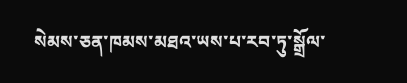སེམས་ཅན་ཁམས་མཐའ་ཡས་པ་རབ་ཏུ་སྒྲོལ་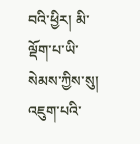བའི་ཕྱིར། མི་ལྡོག་པ་ཡི་སེམས་ཀྱིས་སུ། འཇུག་པའི་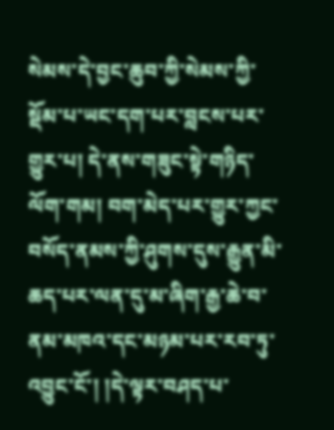སེམས་དེ་བྱང་ཆུབ་ཀྱི་སེམས་ཀྱི་སྡོམ་པ་ཡང་དག་པར་བླངས་པར་གྱུར་པ། དེ་ནས་གཟུང་སྟེ་གཉིད་ལོག་གམ། བག་མེད་པར་གྱུར་ཀྱང་བསོད་ནམས་ཀྱི་ཤུགས་དུས་རྒྱུན་མི་ཆད་པར་ལན་དུ་མ་ཞིག་རྒྱ་ཆེ་བ་ནམ་མཁའ་དང་མཉམ་པར་རབ་ཏུ་འབྱུང་ངོ་། །དེ་ལྟར་བཤད་པ་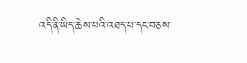འདི་ནི་ཡིད་ཆེས་པའི་འཐད་པ་དང་བཅས་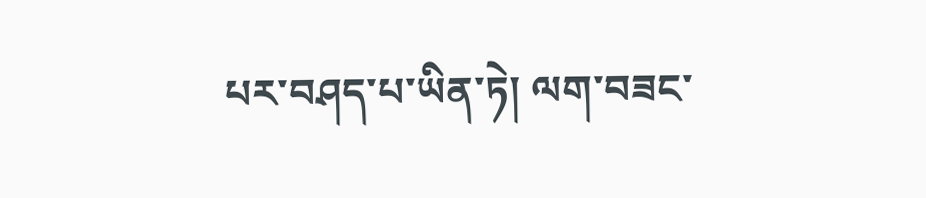པར་བཤད་པ་ཡིན་ཏེ། ལག་བཟང་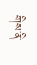གིས་ནི་